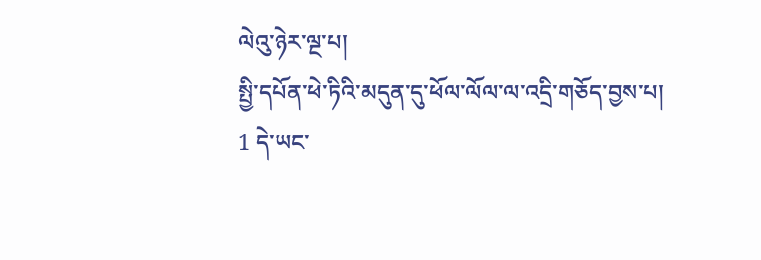ལེའུ་ཉེར་ལྔ་པ།
སྤྱི་དཔོན་ཕེ་ཏིའི་མདུན་དུ་ཕོལ་ལོལ་ལ་འདྲི་གཅོད་བྱས་པ།
1 དེ་ཡང་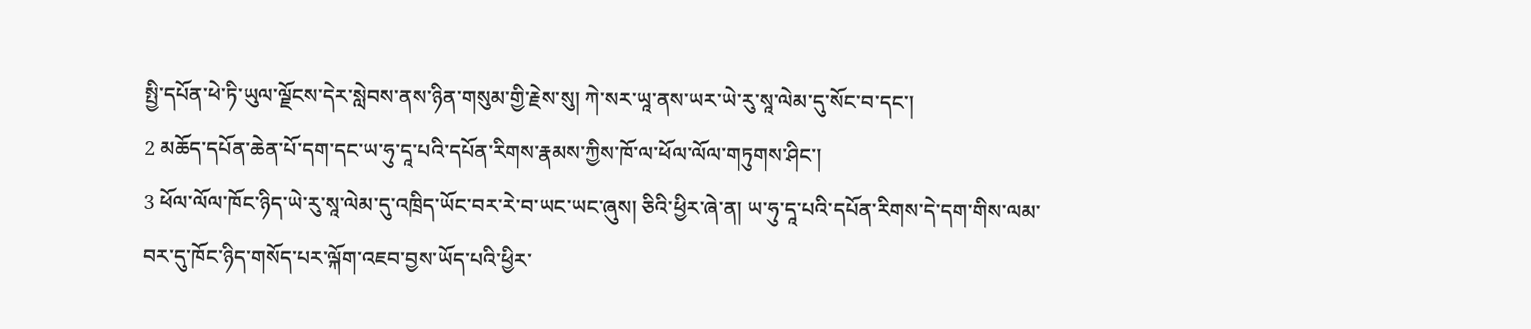སྤྱི་དཔོན་ཕེ་ཏི་ཡུལ་ལྗོངས་དེར་སླེབས་ནས་ཉིན་གསུམ་གྱི་རྗེས་སུ། ཀེ་སར་ཡཱ་ནས་ཡར་ཡེ་རུ་སཱ་ལེམ་དུ་སོང་བ་དང་།
2 མཆོད་དཔོན་ཆེན་པོ་དག་དང་ཡ་ཧུ་དཱ་པའི་དཔོན་རིགས་རྣམས་ཀྱིས་ཁོ་ལ་ཕོལ་ལོལ་གཏུགས་ཤིང་།
3 ཕོལ་ལོལ་ཁོང་ཉིད་ཡེ་རུ་སཱ་ལེམ་དུ་འཁྲིད་ཡོང་བར་རེ་བ་ཡང་ཡང་ཞུས། ཅིའི་ཕྱིར་ཞེ་ན། ཡ་ཧུ་དཱ་པའི་དཔོན་རིགས་དེ་དག་གིས་ལམ་བར་དུ་ཁོང་ཉིད་གསོད་པར་ལྐོག་འཇབ་བྱས་ཡོད་པའི་ཕྱིར་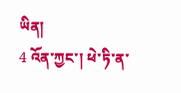ཡིན།
4 འོན་ཀྱང་། ཕེ་ཏི་ན་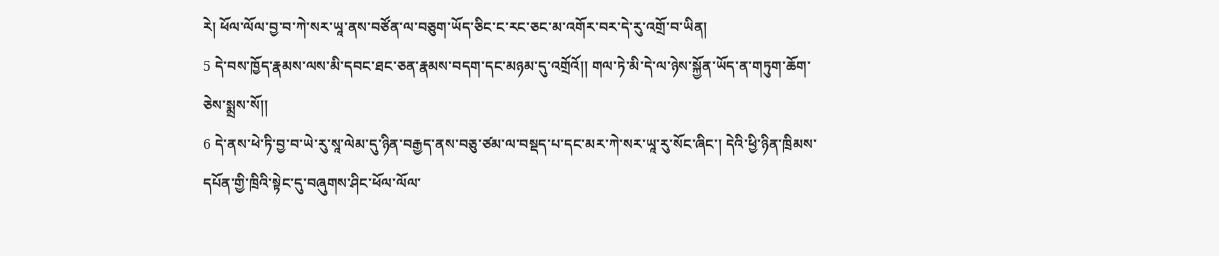རེ། ཕོལ་ལོལ་བྱ་བ་ཀེ་སར་ཡཱ་ནས་བཙོན་ལ་བཅུག་ཡོད་ཅིང་ང་རང་ཅང་མ་འགོར་བར་དེ་རུ་འགྲོ་བ་ཡིན།
5 དེ་བས་ཁྱོད་རྣམས་ལས་མི་དབང་ཐང་ཅན་རྣམས་བདག་དང་མཉམ་དུ་འགྲོའོ།། གལ་ཏེ་མི་དེ་ལ་ཉེས་སྐྱོན་ཡོད་ན་གཏུག་ཆོག་ཅེས་སྨྲས་སོ།།
6 དེ་ནས་ཕེ་ཏི་བྱ་བ་ཡེ་རུ་སཱ་ལེམ་དུ་ཉིན་བརྒྱད་ནས་བཅུ་ཙམ་ལ་བསྡད་པ་དང་མར་ཀེ་སར་ཡཱ་རུ་སོང་ཞིང་། དེའི་ཕྱི་ཉིན་ཁྲིམས་དཔོན་གྱི་ཁྲིའི་སྟེང་དུ་བཞུགས་ཤིང་ཕོལ་ལོལ་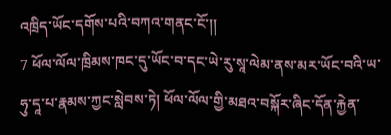འཁྲིད་ཡོང་དགོས་པའི་བཀའ་གནང་ངོ་།།
7 ཕོལ་ལོལ་ཁྲིམས་ཁང་དུ་ཡོང་བ་དང་ཡེ་རུ་སཱ་ལེམ་ནས་མར་ཡོང་བའི་ཡ་ཧུ་དཱ་པ་རྣམས་ཀྱང་སླེབས་ཏེ། ཕོལ་ལོལ་གྱི་མཐའ་བསྐོར་ཞིང་དོན་རྐྱེན་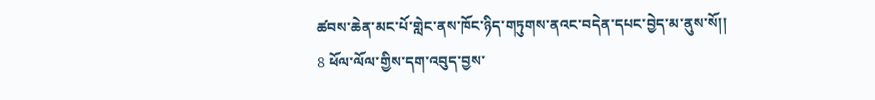ཚབས་ཆེན་མང་པོ་གླེང་ནས་ཁོང་ཉིད་གཏུགས་ནའང་བདེན་དཔང་བྱེད་མ་ནུས་སོ།།
8 ཕོལ་ལོལ་གྱིས་དག་འབུད་བྱས་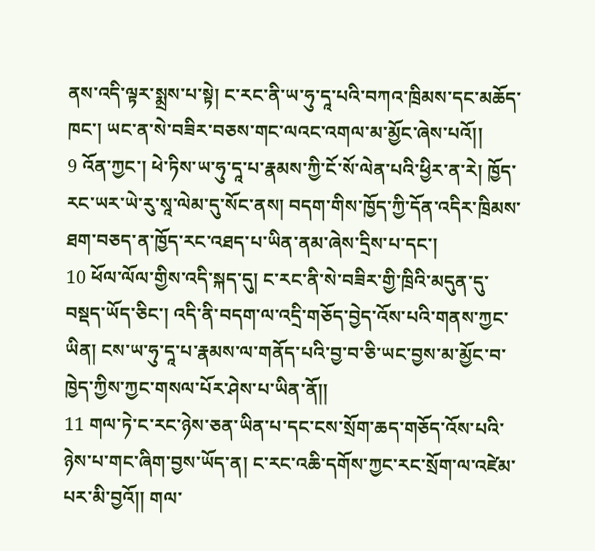ནས་འདི་ལྟར་སྨྲས་པ་སྟེ། ང་རང་ནི་ཡ་ཧུ་དཱ་པའི་བཀའ་ཁྲིམས་དང་མཆོད་ཁང་། ཡང་ན་སེ་བཟིར་བཅས་གང་ལའང་འགལ་མ་མྱོང་ཞེས་པའོ།།
9 འོན་ཀྱང་། ཕེ་ཏིས་ཡ་ཧུ་དཱ་པ་རྣམས་ཀྱི་ངོ་སོ་ལེན་པའི་ཕྱིར་ན་རེ། ཁྱོད་རང་ཡར་ཡེ་རུ་སཱ་ལེམ་དུ་སོང་ནས། བདག་གིས་ཁྱོད་ཀྱི་དོན་འདིར་ཁྲིམས་ཐག་བཅད་ན་ཁྱོད་རང་འཐད་པ་ཡིན་ནམ་ཞེས་དྲིས་པ་དང་།
10 ཕོལ་ལོལ་གྱིས་འདི་སྐད་དུ། ང་རང་ནི་སེ་བཟིར་གྱི་ཁྲིའི་མདུན་དུ་བསྡད་ཡོད་ཅིང་། འདི་ནི་བདག་ལ་འདྲི་གཅོད་བྱེད་འོས་པའི་གནས་ཀྱང་ཡིན། ངས་ཡ་ཧུ་དཱ་པ་རྣམས་ལ་གནོད་པའི་བྱ་བ་ཅི་ཡང་བྱས་མ་མྱོང་བ་ཁྱེད་ཀྱིས་ཀྱང་གསལ་པོར་ཤེས་པ་ཡིན་ནོ།།
11 གལ་ཏེ་ང་རང་ཉེས་ཅན་ཡིན་པ་དང་ངས་སྲོག་ཆད་གཅོད་འོས་པའི་ཉེས་པ་གང་ཞིག་བྱས་ཡོད་ན། ང་རང་འཆི་དགོས་ཀྱང་རང་སྲོག་ལ་འཛེམ་པར་མི་བྱའོ།། གལ་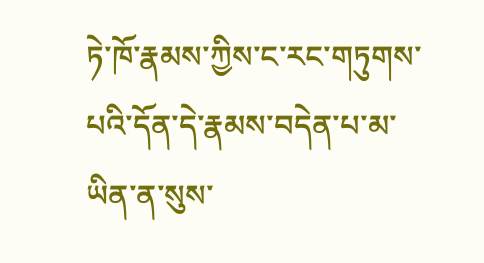ཏེ་ཁོ་རྣམས་ཀྱིས་ང་རང་གཏུགས་པའི་དོན་དེ་རྣམས་བདེན་པ་མ་ཡིན་ན་སུས་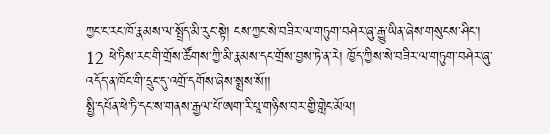ཀྱང་ང་རང་ཁོ་རྣམས་ལ་སྤྲོད་མི་རུང་སྟེ། ངས་ཀྱང་སེ་བཟིར་ལ་གཏུག་བཤེར་ཞུ་རྒྱུ་ཡིན་ཞེས་གསུངས་ཤིང་།
12 ཕེ་ཏིས་རང་གི་གྲོས་ཚོགས་ཀྱི་མི་རྣམས་དང་གྲོས་བྱས་ཏེ་ན་རེ། ཁྱོད་ཀྱིས་སེ་བཟིར་ལ་གཏུག་བཤེར་ཞུ་འདོད་ན་ཁོང་གི་དྲུང་དུ་འགྲོ་དགོས་ཞེས་སྨྲས་སོ།།
སྤྱི་དཔོན་ཕེ་ཏི་དང་ས་གནས་རྒྱལ་པོ་ཨག་རི་པཱ་གཉིས་བར་གྱི་གླེང་མོལ།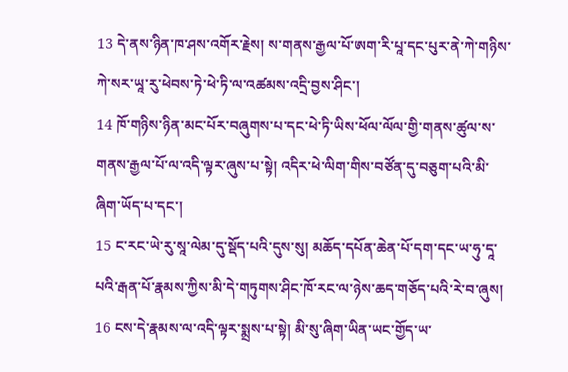13 དེ་ནས་ཉིན་ཁ་ཤས་འགོར་རྗེས། ས་གནས་རྒྱལ་པོ་ཨག་རི་པཱ་དང་པུར་ནེ་ཀེ་གཉིས་ཀེ་སར་ཡཱ་རུ་ཕེབས་ཏེ་ཕེ་ཏི་ལ་འཚམས་འདྲི་བྱས་ཤིང་།
14 ཁོ་གཉིས་ཉིན་མང་པོར་བཞུགས་པ་དང་ཕེ་ཏི་ཡིས་ཕོལ་ལོལ་གྱི་གནས་ཚུལ་ས་གནས་རྒྱལ་པོ་ལ་འདི་ལྟར་ཞུས་པ་སྟེ། འདིར་ཕེ་ལིག་གིས་བཙོན་དུ་བཅུག་པའི་མི་ཞིག་ཡོད་པ་དང་།
15 ང་རང་ཡེ་རུ་སཱ་ལེམ་དུ་སྡོད་པའི་དུས་སུ། མཆོད་དཔོན་ཆེན་པོ་དག་དང་ཡ་ཧུ་དཱ་པའི་རྒན་པོ་རྣམས་ཀྱིས་མི་དེ་གཏུགས་ཤིང་ཁོ་རང་ལ་ཉེས་ཆད་གཅོད་པའི་རེ་བ་ཞུས།
16 ངས་དེ་རྣམས་ལ་འདི་ལྟར་སྨྲས་པ་སྟེ། མི་སུ་ཞིག་ཡིན་ཡང་གྱོད་ཡ་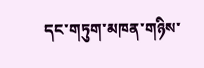དང་གཏུག་མཁན་གཉིས་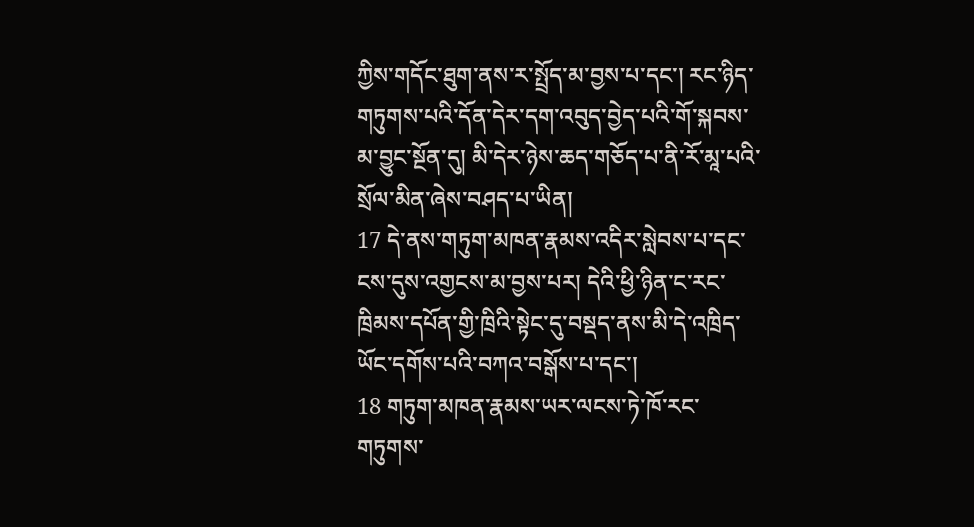ཀྱིས་གདོང་ཐུག་ནས་ར་སྤྲོད་མ་བྱས་པ་དང་། རང་ཉིད་གཏུགས་པའི་དོན་དེར་དག་འབུད་བྱེད་པའི་གོ་སྐབས་མ་བྱུང་སྔོན་དུ། མི་དེར་ཉེས་ཆད་གཅོད་པ་ནི་རོ་མཱ་པའི་སྲོལ་མིན་ཞེས་བཤད་པ་ཡིན།
17 དེ་ནས་གཏུག་མཁན་རྣམས་འདིར་སླེབས་པ་དང་ངས་དུས་འགྱངས་མ་བྱས་པར། དེའི་ཕྱི་ཉིན་ང་རང་ཁྲིམས་དཔོན་གྱི་ཁྲིའི་སྟེང་དུ་བསྡད་ནས་མི་དེ་འཁྲིད་ཡོང་དགོས་པའི་བཀའ་བསྒོས་པ་དང་།
18 གཏུག་མཁན་རྣམས་ཡར་ལངས་ཏེ་ཁོ་རང་གཏུགས་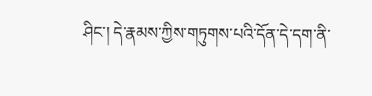ཤིང་། དེ་རྣམས་ཀྱིས་གཏུགས་པའི་དོན་དེ་དག་ནི་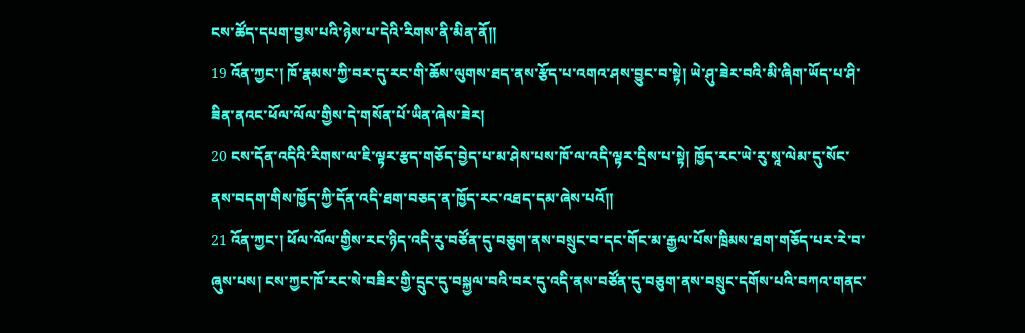ངས་ཚོད་དཔག་བྱས་པའི་ཉེས་པ་དེའི་རིགས་ནི་མིན་ནོ།།
19 འོན་ཀྱང་། ཁོ་རྣམས་ཀྱི་བར་དུ་རང་གི་ཆོས་ལུགས་ཐད་ནས་རྩོད་པ་འགའ་ཤས་བྱུང་བ་སྟེ། ཡེ་ཤུ་ཟེར་བའི་མི་ཞིག་ཡོད་པ་ཤི་ཟིན་ནའང་ཕོལ་ལོལ་གྱིས་དེ་གསོན་པོ་ཡིན་ཞེས་ཟེར།
20 ངས་དོན་འདིའི་རིགས་ལ་ཇི་ལྟར་རྩད་གཅོད་བྱེད་པ་མ་ཤེས་པས་ཁོ་ལ་འདི་ལྟར་དྲིས་པ་སྟེ། ཁྱོད་རང་ཡེ་རུ་སཱ་ལེམ་དུ་སོང་ནས་བདག་གིས་ཁྱོད་ཀྱི་དོན་འདི་ཐག་བཅད་ན་ཁྱོད་རང་འཐད་དམ་ཞེས་པའོ།།
21 འོན་ཀྱང་། ཕོལ་ལོལ་གྱིས་རང་ཉིད་འདི་རུ་བཙོན་དུ་བཅུག་ནས་བསྲུང་བ་དང་གོང་མ་རྒྱལ་པོས་ཁྲིམས་ཐག་གཅོད་པར་རེ་བ་ཞུས་པས། ངས་ཀྱང་ཁོ་རང་སེ་བཟིར་གྱི་དྲུང་དུ་བསྐྱལ་བའི་བར་དུ་འདི་ནས་བཙོན་དུ་བཅུག་ནས་བསྲུང་དགོས་པའི་བཀའ་གནང་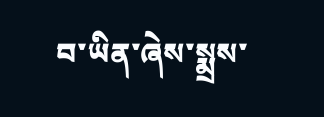བ་ཡིན་ཞེས་སྨྲས་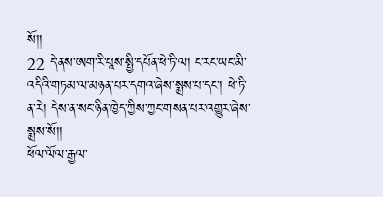སོ།།
22 དེ་ནས་ཨག་རི་པཱས་སྤྱི་དཔོན་ཕེ་ཏི་ལ། ང་རང་ཡང་མི་འདིའི་གཏམ་ལ་མཉན་པར་དགའ་ཞེས་སྨྲས་པ་དང་། ཕེ་ཏི་ན་རེ། དེས་ན་སང་ཉིན་ཁྱེད་ཀྱིས་ཀྱང་གསན་པར་འགྱུར་ཞེས་སྨྲས་སོ།།
ཕོལ་ལོལ་རྒྱལ་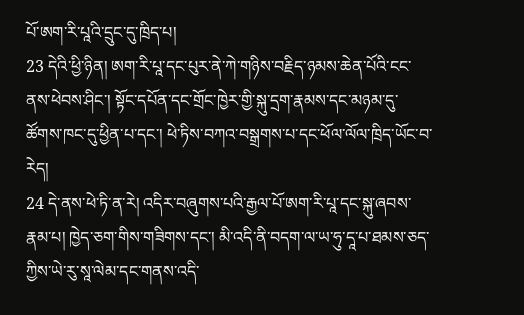པོ་ཨག་རི་པཱའི་དྲུང་དུ་ཁྲིད་པ།
23 དེའི་ཕྱི་ཉིན། ཨག་རི་པཱ་དང་པུར་ནེ་ཀེ་གཉིས་བརྗིད་ཉམས་ཆེན་པོའི་ངང་ནས་ཕེབས་ཤིང་། སྟོང་དཔོན་དང་གྲོང་ཁྱེར་གྱི་སྐུ་དྲག་རྣམས་དང་མཉམ་དུ་ཚོགས་ཁང་དུ་ཕྱིན་པ་དང་། ཕེ་ཏིས་བཀའ་བསྒྲགས་པ་དང་ཕོལ་ལོལ་ཁྲིད་ཡོང་བ་རེད།
24 དེ་ནས་ཕེ་ཏི་ན་རེ། འདིར་བཞུགས་པའི་རྒྱལ་པོ་ཨག་རི་པཱ་དང་སྐུ་ཞབས་རྣམ་པ། ཁྱེད་ཅག་གིས་གཟིགས་དང་། མི་འདི་ནི་བདག་ལ་ཡ་ཧུ་དཱ་པ་ཐམས་ཅད་ཀྱིས་ཡེ་རུ་སཱ་ལེམ་དང་གནས་འདི་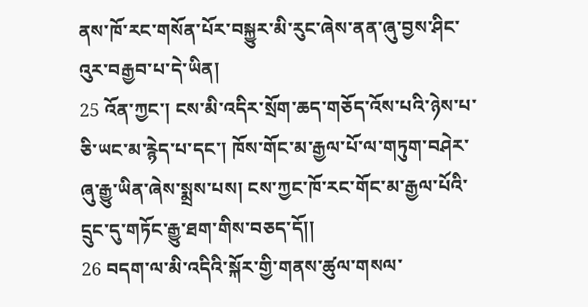ནས་ཁོ་རང་གསོན་པོར་བསྐྱུར་མི་རུང་ཞེས་ནན་ཞུ་བྱས་ཤིང་འུར་བརྒྱབ་པ་དེ་ཡིན།
25 འོན་ཀྱང་། ངས་མི་འདིར་སྲོག་ཆད་གཅོད་འོས་པའི་ཉེས་པ་ཅི་ཡང་མ་རྙེད་པ་དང་། ཁོས་གོང་མ་རྒྱལ་པོ་ལ་གཏུག་བཤེར་ཞུ་རྒྱུ་ཡིན་ཞེས་སྨྲས་པས། ངས་ཀྱང་ཁོ་རང་གོང་མ་རྒྱལ་པོའི་དྲུང་དུ་གཏོང་རྒྱུ་ཐག་གིས་བཅད་དོ།།
26 བདག་ལ་མི་འདིའི་སྐོར་གྱི་གནས་ཚུལ་གསལ་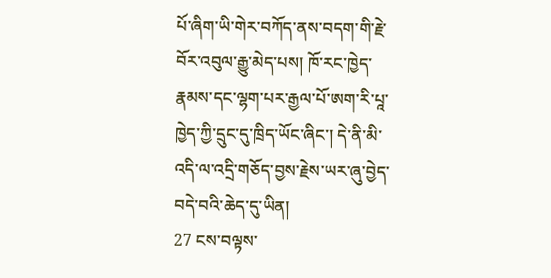པོ་ཞིག་ཡི་གེར་བཀོད་ནས་བདག་གི་རྗེ་བོར་འབུལ་རྒྱུ་མེད་པས། ཁོ་རང་ཁྱེད་རྣམས་དང་ལྷག་པར་རྒྱལ་པོ་ཨག་རི་པཱ་ཁྱེད་ཀྱི་དྲུང་དུ་ཁྲིད་ཡོང་ཞིང་། དེ་ནི་མི་འདི་ལ་འདྲི་གཅོད་བྱས་རྗེས་ཡར་ཞུ་བྱེད་བདེ་བའི་ཆེད་དུ་ཡིན།
27 ངས་བལྟས་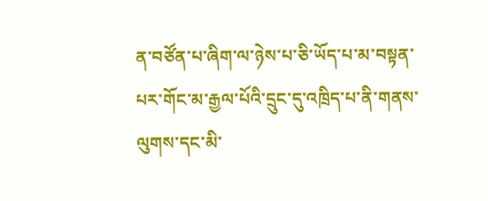ན་བཙོན་པ་ཞིག་ལ་ཉེས་པ་ཅི་ཡོད་པ་མ་བསྟན་པར་གོང་མ་རྒྱལ་པོའི་དྲུང་དུ་འཁྲིད་པ་ནི་གནས་ལུགས་དང་མི་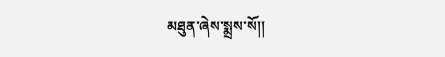མཐུན་ཞེས་སྨྲས་སོ།།